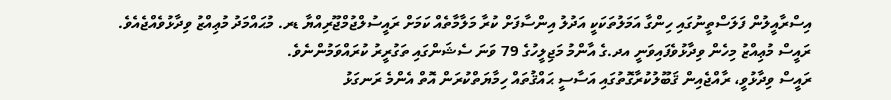އިސްރާއީލުން ފަލަސްތީނުގައި ހިންގާ އަމަލުތަކަކީ އަދުލު އިންސާފަށް ކުރާ މަލާމާތެއް ކަމަށް ރައީސުލްޖުމްޖޫރިއްޔާ ޑރ. މުޙައްމަދު މުޢިއްޒު ވިދާޅުވެއްޖެއެވެ.
ރައީސް މުޢިއްޒު މިހެން ވިދާޅުވެފައިވަނީ އދ.ގެ އާންމު މަޖިލީހުގެ 79 ވަނަ ސެޝަންގައި ތަގުރީރު ކުރައްވަމުންނެވެ.
ރައީސް ވިދާޅުވީ، ރާއްޖެއިން ޤަބޫލުކުރާގޮތުގައި އަސާސީ ޙައްޤުތައް ހިމާޔަތްކުރަން އޮތް އެންމެ ރަނގަޅު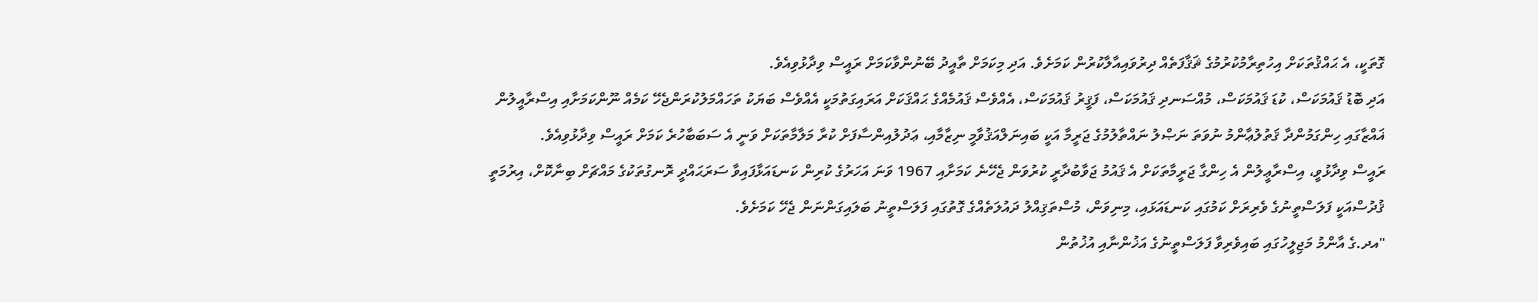ގޮތަކީ، އެ ޙައްޤުތަކަށް އިހުތިރާމުކުރުމުގެ ޘަޤާފަތެއް ދިރުވައިއާލާކުރުން ކަމަށެވެ. އަދި މިކަމަށް ތާއީދު ބޭނުންވާކަމަށް ރައީސް ވިދާޅުވިއެވެ.
އަދި ބޮޑު ޤައުމަކަސް، ކުޑަ ޤައުމަކަސް، މުއްސަނދި ޤައުމަކަސް، ފަޤީރު ޤައުމަކަސް، އެއްވެސް ޤައުމެއްގެ ޙައްޤަކަށް އަރައިގަތުމަކީ އެއްވެސް ބަޔަކު ތަހައްމަލުކުރަންޖެހޭ ކަމެއް ނޫންކަމަށާއި އިސްރާއީލުން ޣައްޒާގައި ހިންގަމުންދާ ޤަތުލުޢާންމު ނުވަތަ ނަޞްލު ނައްތާލުމުގެ ޖަރީމާ އަކީ ބައިނަލްއަޤުވާމީ ނިޒާމާއި، ޢަދުލުއިންސާފަށް ކުރާ މަލާމާތަކަށް ވަނީ އެ ސަބަބާހުރެ ކަމަށް ރައީސް ވިދާޅުވިއެވެ.
ރައީސް ވިދާޅުވީ، އިސްރާޢީލުން އެ ހިންގާ ޖަރީމާތަކަށް އެ ޤައުމު ޖަވާބުދާރީ ކުރުވަން ޖެހޭނެ ކަމަށާއި 1967 ވަނަ އަހަރުގެ ކުރިން ކަނޑައަޅާފައިވާ ސަރަޙައްދީ ރޮނގުތަކުގެ މައްޗަށް ބިނާކޮށް، އިރުމަތީ ޤުދުސްއަކީ ފަލަސްތީނުގެ ވެރިރަށް ކަމުގައި ކަނޑައަޅައި، މިނިވަން، މުސްތަޤިއްލު ދައުލަތެއްގެ ގޮތުގައި ފަލަސްތީނު ބަލައިގަންނަން ޖެހޭ ކަމަށެވެ.
"އދ.ގެ އާންމު މަޖިލީހުގައި ބައިވެރިވާ ފަލަސްތީނުގެ އަޚުންނާއި އުޚުތުން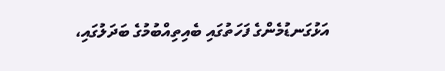އަޅުގަނޑުމެންގެ ފަހަތުގައި ބެއިތިއްބުމުގެ ބަދަލުގައި،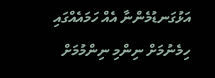އަޅުގަނޑުމެންނާ އެއް ހަމައެއްގައި ހިމެނުމަށް ނިންމި ނިންމުމަށް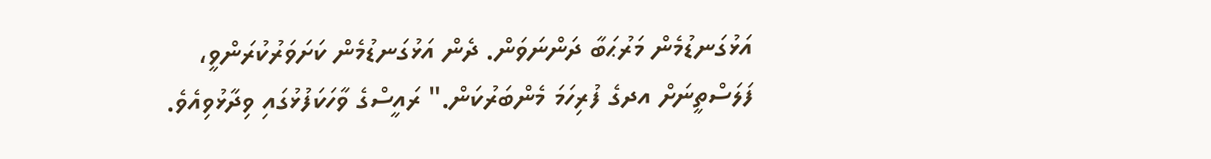އަޅުގަނޑުމެން މަރުޙަބާ ދަންނަވަން. ދެން އަޅުގަނޑުމެން ކަށަވަރުކުރަންވީ، ފަލަސްތީނަށް އދގެ ފުރިހަމަ މެންބަރުކަން." ރައީސްގެ ވާހަކަފުޅުގައި ވިދާޅުވިއެވެ.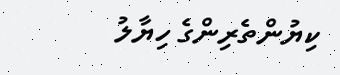ކިޔުންތެރިންގެ ހިޔާލު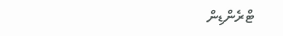ޓްރެންޑިން